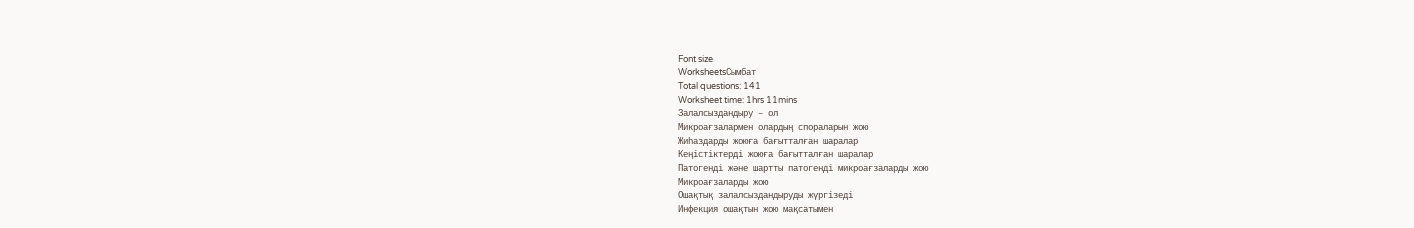Font size
WorksheetsСымбат
Total questions: 141
Worksheet time: 1hrs 11mins
Залалсыздандыру – ол
Микроағзалармен олардың спораларын жою
Жиһаздарды жоюға бағытталған шаралар
Кеңістіктерді жоюға бағытталған шаралар
Патогенді және шартты патогенді микроағзаларды жою
Микроағзаларды жою
Ошақтық залалсыздандыруды жүргізеді
Инфекция ошақтын жою мақсатымен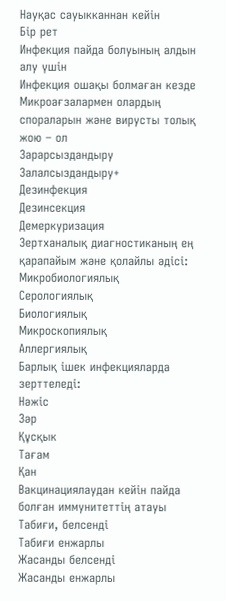Науқас сауыкканнан кейін
Бір рет
Инфекция пайда болуының алдын алу үшін
Инфекция ошақы болмаған кезде
Микроағзалармен олардың спораларын және вирусты толық жою – ол
Зарарсыздандыру
Залалсыздандыру+
Дезинфекция
Дезинсекция
Демеркуризация
Зертханалық диагностиканың ең қарапайым және қолайлы әдісі:
Микробиологиялық
Серологиялық
Биологиялық
Микроскопиялық
Аллергиялық
Барлық ішек инфекцияларда зерттеледі:
Нәжіс
Зәр
Құсқык
Тағам
Қан
Вакцинациялаудан кейін пайда болған иммунитеттің атауы
Табиғи, белсенді
Табиғи енжарлы
Жасанды белсенді
Жасанды енжарлы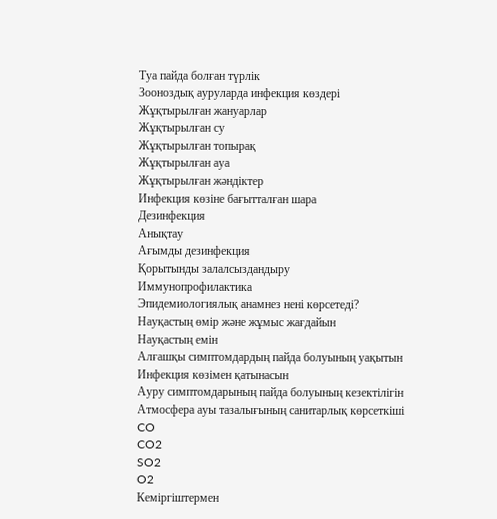Туа пайда болған түрлік
Зооноздық ауруларда инфекция көздері
Жұқтырылған жануарлар
Жұқтырылған су
Жұқтырылған топырақ
Жұқтырылған ауа
Жұқтырылған жәндіктер
Инфекция көзіне бағытталған шара
Дезинфекция
Анықтау
Ағымды дезинфекция
Қорытынды залалсыздандыру
Иммунопрофилактика
Эпидемиологиялық анамнез нені көрсетеді?
Науқастың өмір және жұмыс жағдайын
Науқастың емін
Алғашқы симптомдардың пайда болуының уақытын
Инфекция көзімен қатынасын
Ауру симптомдарының пайда болуының кезектілігін
Атмосфера ауы тазалығының санитарлық көрсеткіші
CO
CO2
SO2
O2
Кеміргіштермен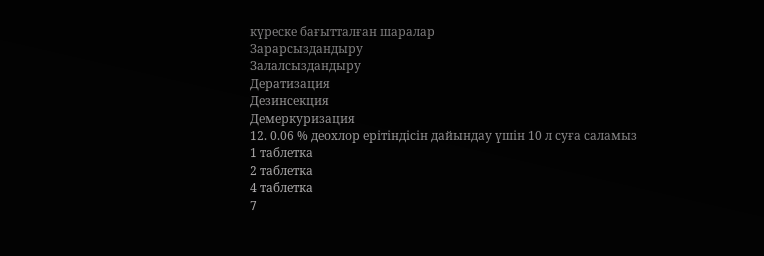күреске бағытталған шаралар
Зарарсыздандыру
Залалсыздандыру
Дератизация
Дезинсекция
Демеркуризация
12. 0.06 % деохлор ерітіндісін дайындау үшін 10 л суға саламыз
1 таблетка
2 таблетка
4 таблетка
7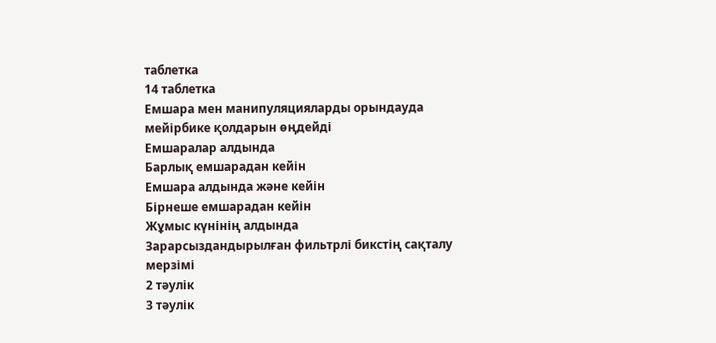таблетка
14 таблетка
Емшара мен манипуляцияларды орындауда мейірбике қолдарын өңдейді
Емшаралар алдында
Барлық емшарадан кейін
Емшара алдында және кейін
Бірнеше емшарадан кейін
Жұмыс күнінің алдында
Зарарсыздандырылған фильтрлі бикстің сақталу мерзімі
2 тәулік
3 тәулік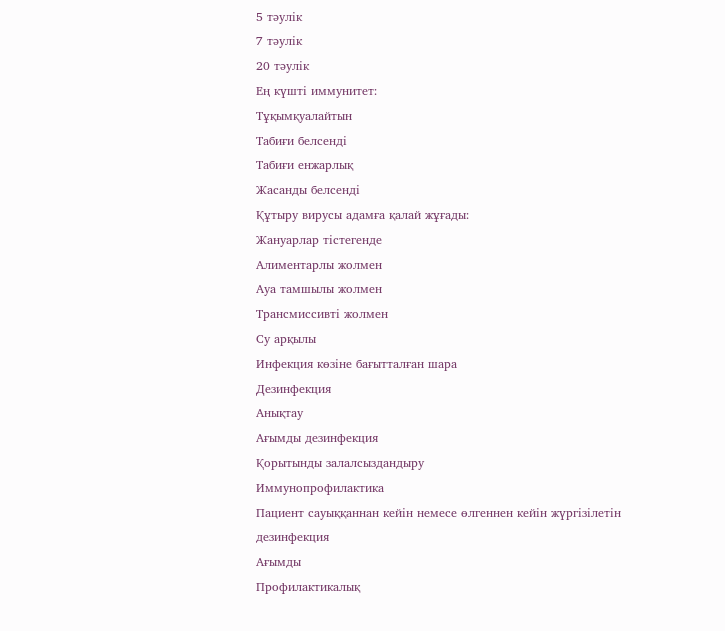5 тәулік
7 тәулік
20 тәулік
Ең күшті иммунитет:
Тұқымқуалайтын
Табиғи белсенді
Табиғи енжарлық
Жасанды белсенді
Құтыру вирусы адамға қалай жұғады:
Жануарлар тістегенде
Алиментарлы жолмен
Ауа тамшылы жолмен
Трансмиссивті жолмен
Су арқылы
Инфекция көзіне бағытталған шара
Дезинфекция
Анықтау
Ағымды дезинфекция
Қорытынды залалсыздандыру
Иммунопрофилактика
Пациент сауыққаннан кейін немесе өлгеннен кейін жүргізілетін дезинфекция
Ағымды
Профилактикалық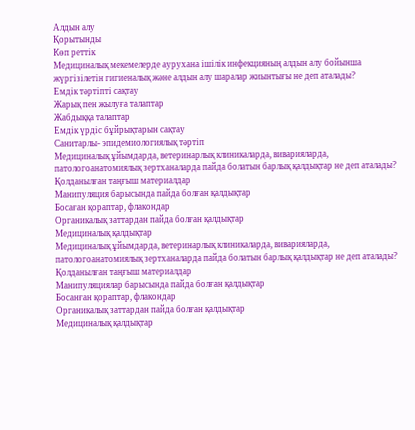Алдын алу
Қорытынды
Көп реттік
Медициналық мекемелерде аурухана ішілік инфекцияның алдын алу бойынша жүргізілетін гигиеналық және алдын алу шаралар жиынтығы не деп аталады?
Емдік тәртіпті сақтау
Жарық пен жылуға талаптар
Жабдыққа талаптар
Емдік үрдіс бұйрықтарын сақтау
Санитарлы- эпидемиологиялық тәртіп
Медициналық ұйымдарда, ветеринарлық клиникаларда, виварияларда, патологоанатомиялық зертханаларда пайда болатын барлық қалдықтар не деп аталады?
Қолданылған таңғыш материалдар
Манипуляция барысында пайда болған қалдықтар
Босаған қораптар, флакондар
Органикалық заттардан пайда болған қалдықтар
Медициналық қалдықтар
Медициналық ұйымдарда, ветеринарлық клиникаларда, виварияларда, патологоанатомиялық зертханаларда пайда болатын барлық қалдықтар не деп аталады?
Қолданылған таңғыш материалдар
Манипуляциялар барысында пайда болған қалдықтар
Босанған қораптар, флакондар
Органикалық заттардан пайда болған қалдықтар
Медициналық қалдықтар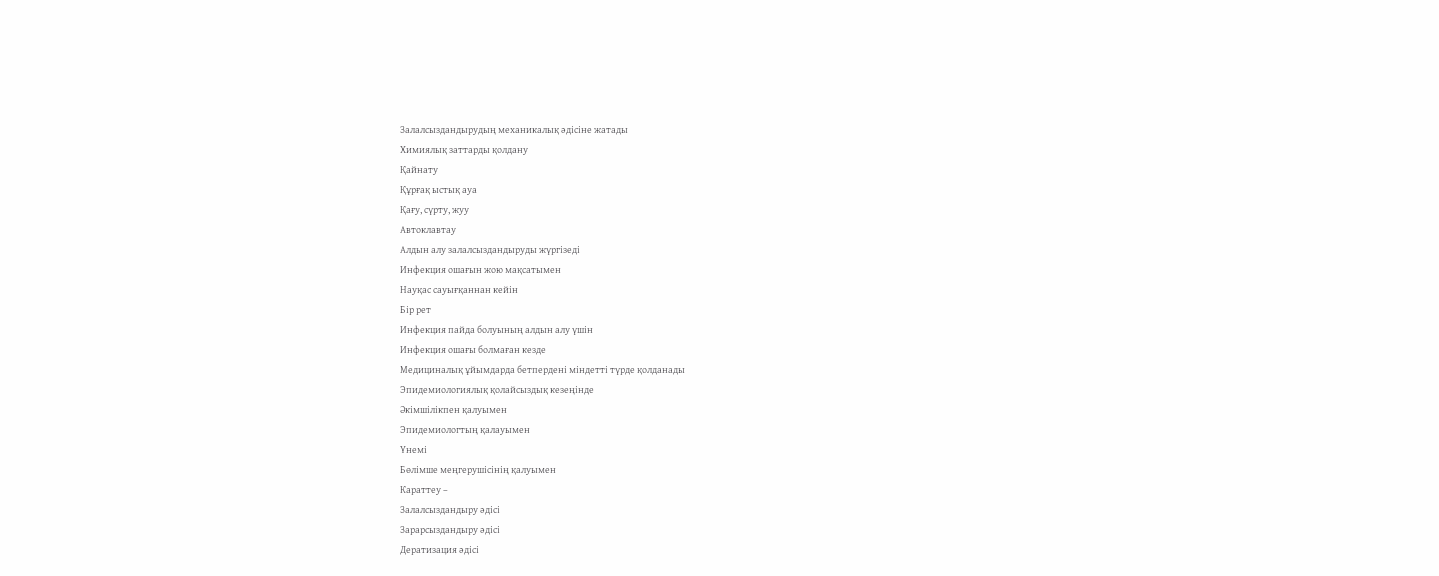Залалсыздандырудың механикалық әдісіне жатады
Химиялық заттарды қолдану
Қайнату
Құрғақ ыстық ауа
Қағу, сүрту, жуу
Автоклавтау
Алдын алу залалсыздандыруды жүргізеді
Инфекция ошағын жою мақсатымен
Науқас сауығқаннан кейін
Бір рет
Инфекция пайда болуының алдын алу үшін
Инфекция ошағы болмаған кезде
Медициналық ұйымдарда бетпердені міндетті түрде қолданады
Эпидемиологиялық қолайсыздық кезеңінде
Әкімшілікпен қалуымен
Эпидемиологтың қалауымен
Үнемі
Бөлімше меңгерушісінің қалуымен
Караттеу –
Залалсыздандыру әдісі
Зарарсыздандыру әдісі
Дератизация әдісі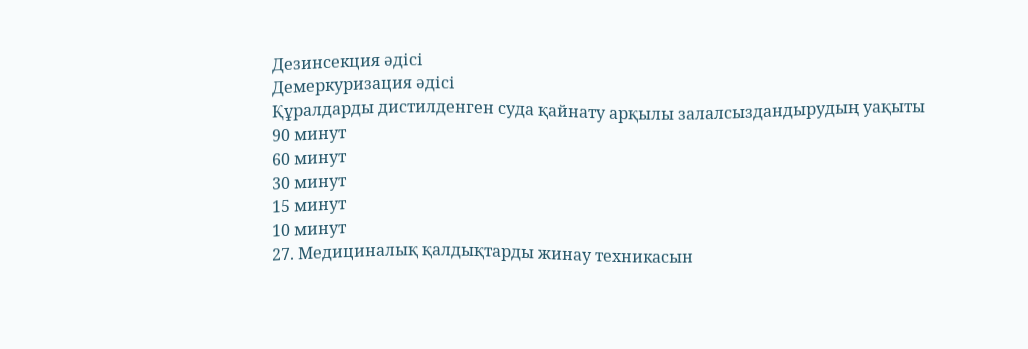Дезинсекция әдісі
Демеркуризация әдісі
Құралдарды дистилденген суда қайнату арқылы залалсыздандырудың уақыты
90 минут
60 минут
30 минут
15 минут
10 минут
27. Медициналық қалдықтарды жинау техникасын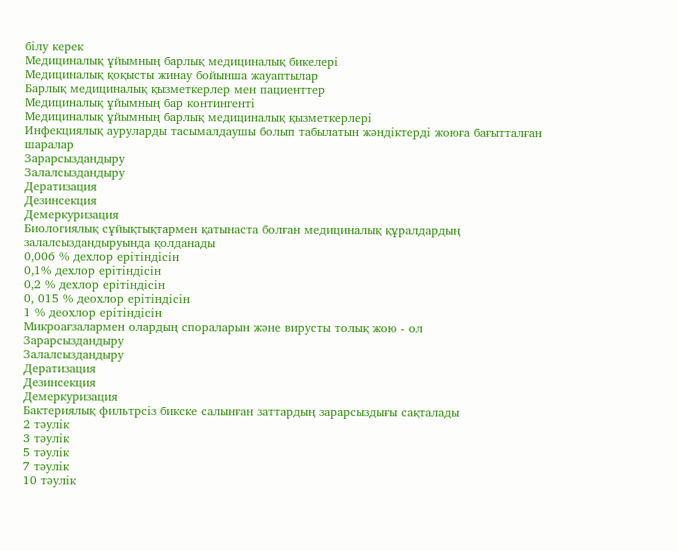білу керек
Медициналық ұйымның барлық медициналық бикелері
Медициналық қоқысты жинау бойынша жауаптылар
Барлық медициналық қызметкерлер мен пациенттер
Медициналық ұйымның бар контингенті
Медициналық ұйымның барлық медициналық қызметкерлері
Инфекциялық ауруларды тасымалдаушы болып табылатын жәндіктерді жоюға бағытталған шаралар
Зарарсыздандыру
Залалсыздандыру
Дератизация
Дезинсекция
Демеркуризация
Биологиялық сұйықтықтармен қатынаста болған медициналық құралдардың залалсыздандыруында қолданады
0,006 % дехлор ерітіндісін
0,1% дехлор ерітіндісін
0,2 % дехлор ерітіндісін
0, 015 % деохлор ерітіндісін
1 % деохлор ерітіндісін
Микроағзалармен олардың спораларын және вирусты толық жою - ол
Зарарсыздандыру
Залалсыздандыру
Дератизация
Дезинсекция
Демеркуризация
Бактериялық фильтрсіз бикске салынған заттардың зарарсыздығы сақталады
2 тәулік
3 тәулік
5 тәулік
7 тәулік
10 тәулік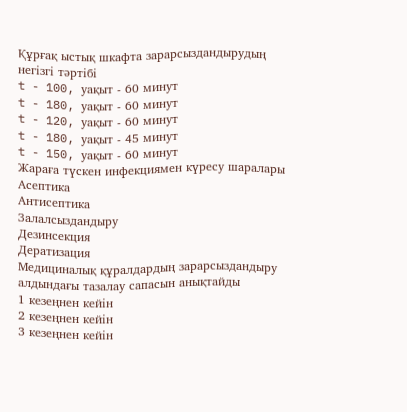Құрғақ ыстық шкафта зарарсыздандырудың негізгі тәртібі
t - 100, уақыт - 60 минут
t - 180, уақыт - 60 минут
t - 120, уақыт - 60 минут
t - 180, уақыт - 45 минут
t - 150, уақыт - 60 минут
Жараға түскен инфекциямен күресу шаралары
Асептика
Антисептика
Залалсыздандыру
Дезинсекция
Дератизация
Медициналық құралдардың зарарсыздандыру алдындағы тазалау сапасын анықтайды
1 кезеңнен кейін
2 кезеңнен кейін
3 кезеңнен кейін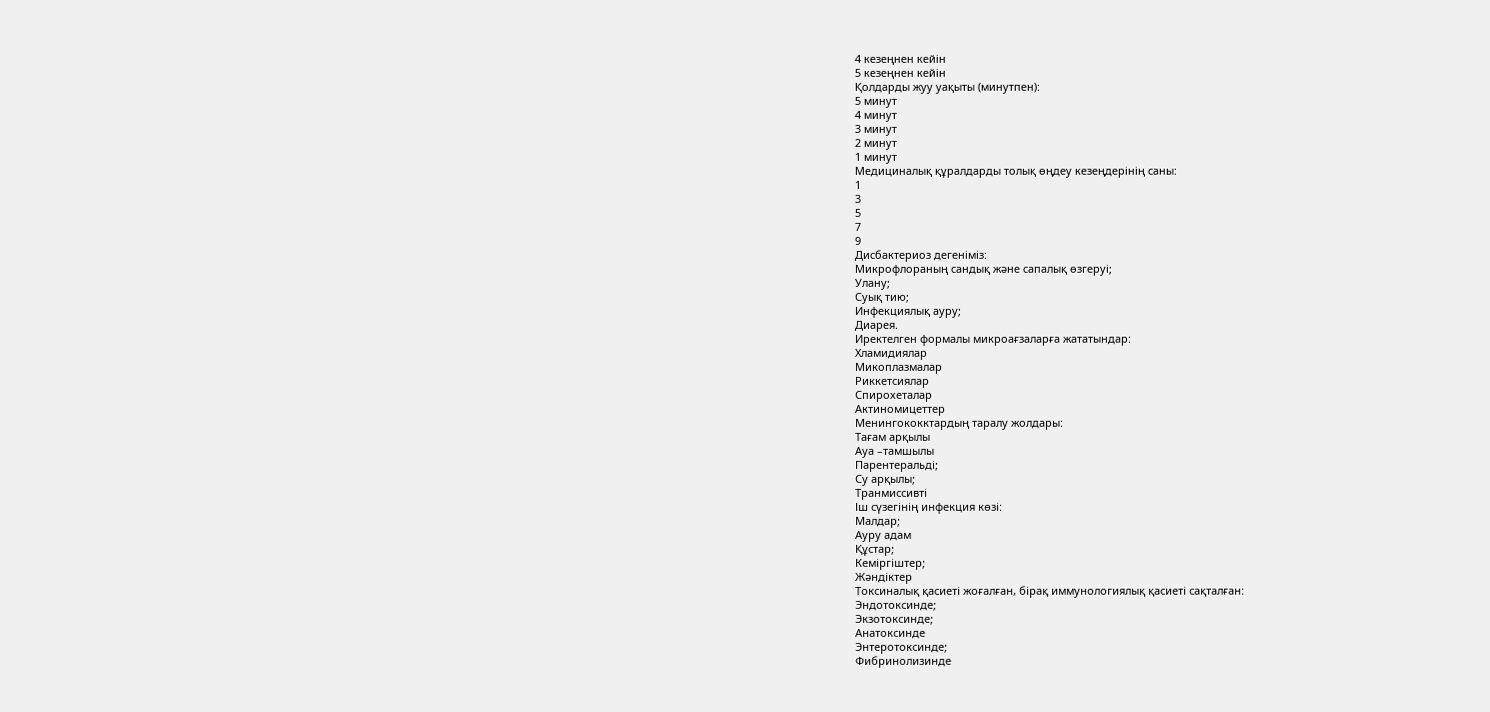4 кезеңнен кейін
5 кезеңнен кейін
Қолдарды жуу уақыты (минутпен):
5 минут
4 минут
3 минут
2 минут
1 минут
Медициналық құралдарды толық өңдеу кезеңдерінің саны:
1
3
5
7
9
Дисбактериоз дегеніміз:
Микрофлораның сандық және сапалық өзгеруі;
Улану;
Суық тию;
Инфекциялық ауру;
Диарея.
Иректелген формалы микроағзаларға жататындар:
Хламидиялар
Микоплазмалар
Риккетсиялар
Спирохеталар
Актиномицеттер
Менингококктардың таралу жолдары:
Тағам арқылы
Ауа –тамшылы
Парентеральді;
Су арқылы;
Транмиссивті
Іш сүзегінің инфекция көзі:
Малдар;
Ауру адам
Құстар;
Кеміргіштер;
Жәндіктер
Токсиналық қасиеті жоғалған, бірақ иммунологиялық қасиеті сақталған:
Эндотоксинде;
Экзотоксинде;
Анатоксинде
Энтеротоксинде;
Фибринолизинде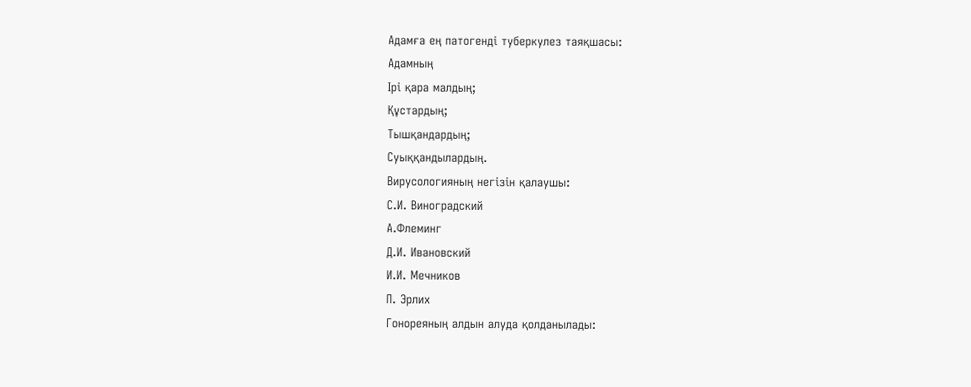Адамға ең патогенді туберкулез таяқшасы:
Адамның
Ірі қара малдың;
Құстардың;
Тышқандардың;
Суыққандылардың.
Вирусологияның негізін қалаушы:
С.И. Виноградский
А.Флеминг
Д.И. Ивановский
И.И. Мечников
П. Эрлих
Гонореяның алдын алуда қолданылады: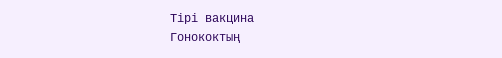Тірі вакцина
Гонококтың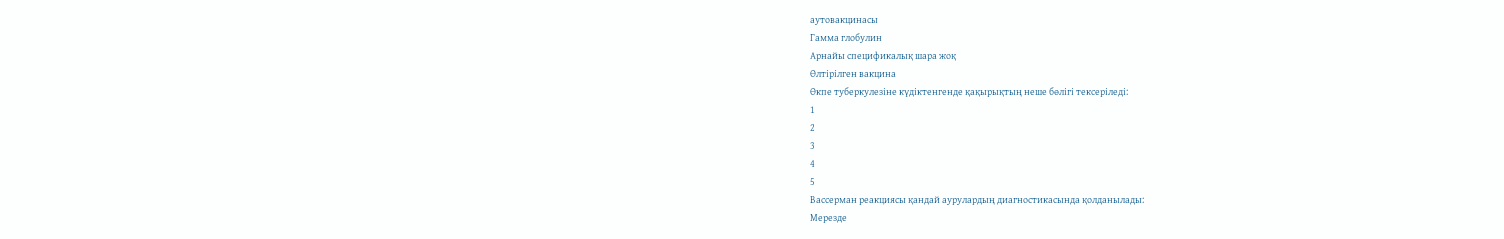аутовакцинасы
Гамма глобулин
Арнайы спецификалық шара жоқ
Өлтірілген вакцина
Өкпе туберкулезіне күдіктенгенде қақырықтың неше бөлігі тексеріледі:
1
2
3
4
5
Вассерман реакциясы қандай аурулардың диагностикасында қолданылады:
Мерезде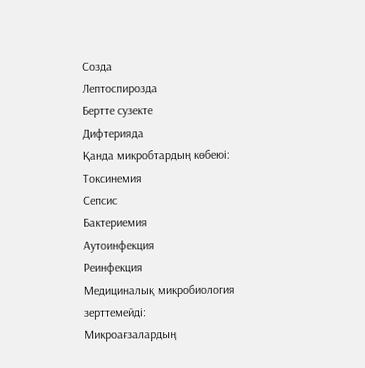Созда
Лептоспирозда
Бертте сузекте
Дифтерияда
Қанда микробтардың көбеюі:
Токсинемия
Сепсис
Бактериемия
Аутоинфекция
Реинфекция
Медициналық микробиология зерттемейді:
Микроағзалардың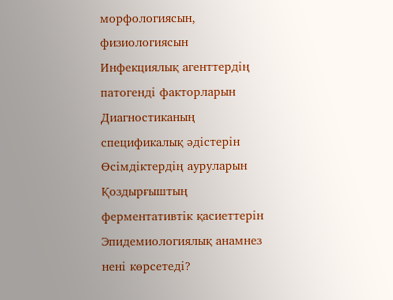морфологиясын, физиологиясын
Инфекциялық агенттердің патогенді факторларын
Диагностиканың спецификалық әдістерін
Өсімдіктердің ауруларын
Қоздырғыштың ферментативтік қасиеттерін
Эпидемиологиялық анамнез нені көрсетеді?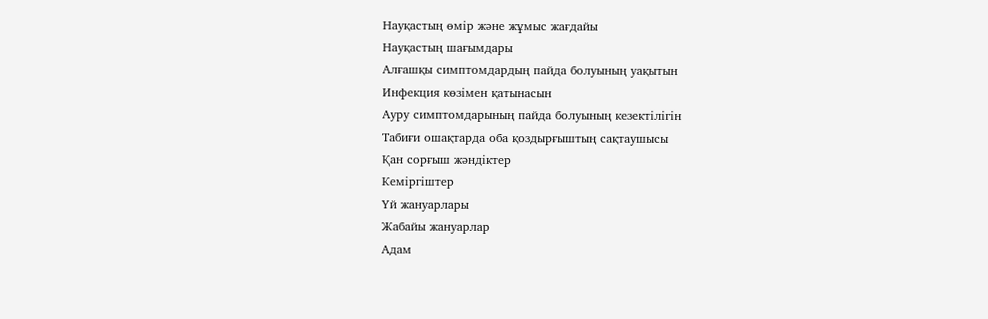Науқастың өмір және жұмыс жағдайы
Науқастың шағымдары
Алғашқы симптомдардың пайда болуының уақытын
Инфекция көзімен қатынасын
Ауру симптомдарының пайда болуының кезектілігін
Табиғи ошақтарда оба қоздырғыштың сақтаушысы
Қан сорғыш жәндіктер
Кеміргіштер
Үй жануарлары
Жабайы жануарлар
Адам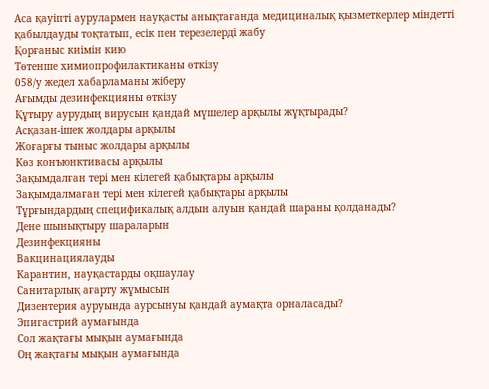Аса қауіпті аурулармен науқасты анықтағанда медициналық қызметкерлер міндетті
қабылдауды тоқтатып, есік пен терезелерді жабу
Қорғаныс киімін кию
Төтенше химиопрофилактиканы өткізу
058/у жедел хабарламаны жіберу
Ағымды дезинфекцияны өткізу
Құтыру аурудың вирусын қандай мүшелер арқылы жұқтырады?
Асқазан-ішек жолдары арқылы
Жоғарғы тыныс жолдары арқылы
Көз конъюнктивасы арқылы
Зақымдалған тері мен кілегей қабықтары арқылы
Зақымдалмаған тері мен кілегей қабықтары арқылы
Тұрғындардың спецификалық алдын алуын қандай шараны қолданады?
Дене шынықтыру шараларын
Дезинфекцияны
Вакцинациялауды
Карантин, науқастарды оқшаулау
Санитарлық ағарту жұмысын
Дизентерия ауруында аурсынуы қандай аумақта орналасады?
Эпигастрий аумағында
Сол жақтағы мықын аумағында
Оң жақтағы мықын аумағында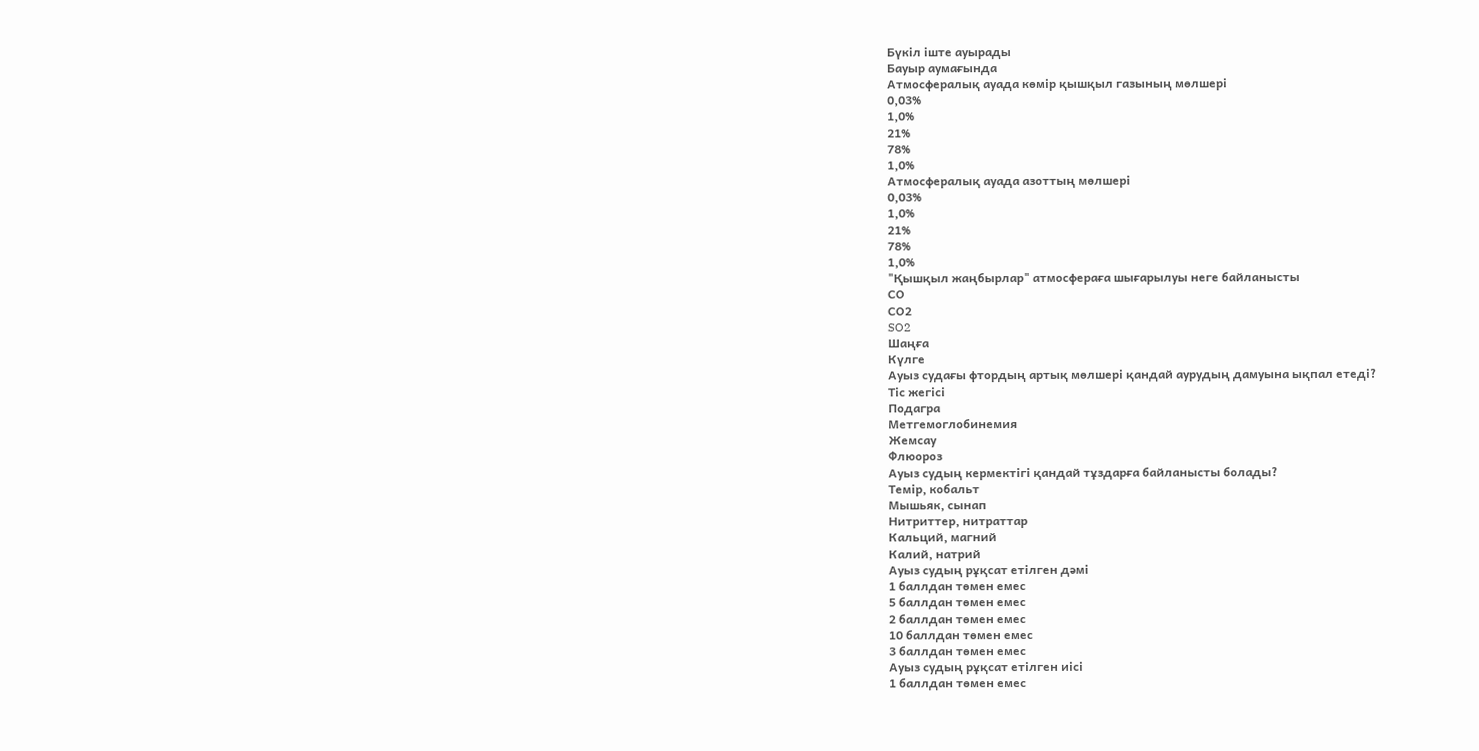Бүкіл іште ауырады
Бауыр аумағында
Атмосфералық ауада көмір қышқыл газының мөлшері
0,03%
1,0%
21%
78%
1,0%
Атмосфералық ауада азоттың мөлшері
0,03%
1,0%
21%
78%
1,0%
"Қышқыл жаңбырлар" атмосфераға шығарылуы неге байланысты
СО
СО2
SO2
Шаңға
Күлге
Ауыз судағы фтордың артық мөлшері қандай аурудың дамуына ықпал етеді?
Тіс жегісі
Подагра
Метгемоглобинемия
Жемсау
Флюороз
Ауыз судың кермектігі қандай тұздарға байланысты болады?
Темір, кобальт
Мышьяк, сынап
Нитриттер, нитраттар
Кальций, магний
Калий, натрий
Ауыз судың рұқсат етілген дәмі
1 баллдан төмен емес
5 баллдан төмен емес
2 баллдан төмен емес
10 баллдан төмен емес
3 баллдан төмен емес
Ауыз судың рұқсат етілген иісі
1 баллдан төмен емес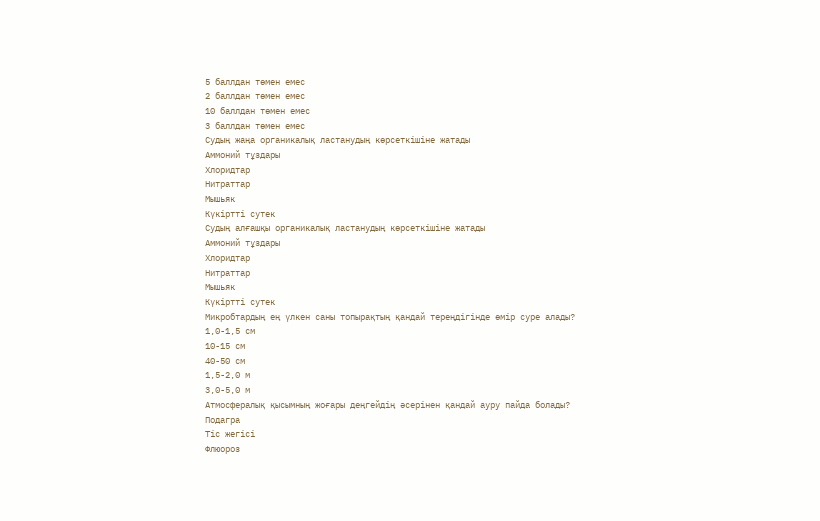5 баллдан төмен емес
2 баллдан төмен емес
10 баллдан төмен емес
3 баллдан төмен емес
Судың жаңа органикалық ластанудың көрсеткішіне жатады
Аммоний тұздары
Хлоридтар
Нитраттар
Мышьяк
Күкіртті сутек
Судың алғашқы органикалық ластанудың көрсеткішіне жатады
Аммоний тұздары
Хлоридтар
Нитраттар
Мышьяк
Күкіртті сутек
Микробтардың ең үлкен саны топырақтың қандай тереңдігінде өмір суре алады?
1,0-1,5 см
10-15 см
40-50 см
1,5-2,0 м
3,0-5,0 м
Атмосфералық қысымның жоғары деңгейдің әсерінен қандай ауру пайда болады?
Подагра
Тіс жегісі
Флюороз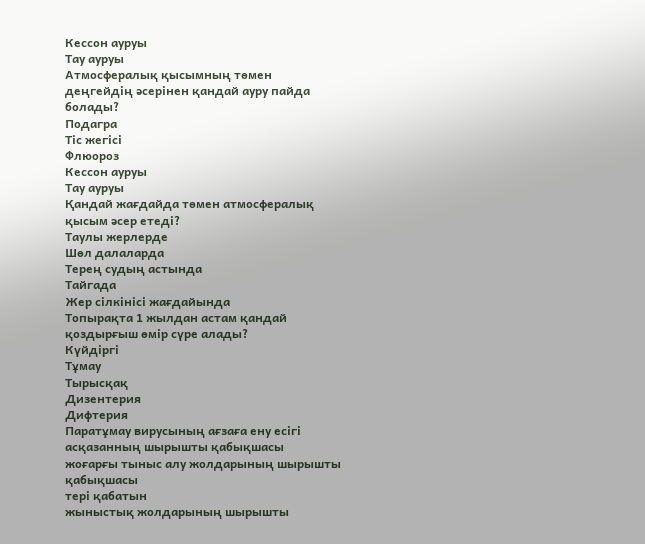Кессон ауруы
Тау ауруы
Атмосфералық қысымның төмен деңгейдің әсерінен қандай ауру пайда болады?
Подагра
Тіс жегісі
Флюороз
Кессон ауруы
Тау ауруы
Қандай жағдайда төмен атмосфералық қысым әсер етеді?
Таулы жерлерде
Шөл далаларда
Терең судың астында
Тайгада
Жер сілкінісі жағдайында
Топырақта 1 жылдан астам қандай қоздырғыш өмір сүре алады?
Күйдіргі
Тұмау
Тырысқақ
Дизентерия
Дифтерия
Паратұмау вирусының ағзаға ену есігі
асқазанның шырышты қабықшасы
жоғарғы тыныс алу жолдарының шырышты қабықшасы
тері қабатын
жыныстық жолдарының шырышты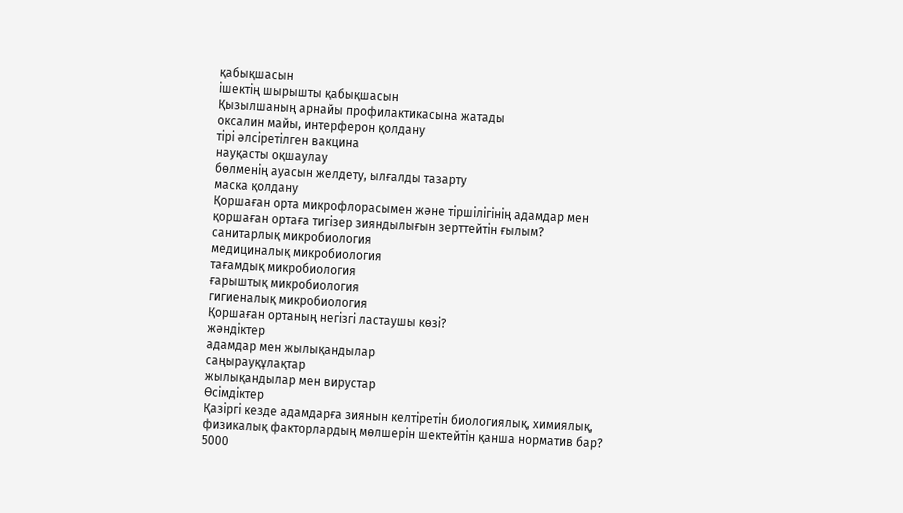қабықшасын
ішектің шырышты қабықшасын
Қызылшаның арнайы профилактикасына жатады
оксалин майы, интерферон қолдану
тірі әлсіретілген вакцина
науқасты оқшаулау
бөлменің ауасын желдету, ылғалды тазарту
маска қолдану
Қоршаған орта микрофлорасымен және тіршілігінің адамдар мен қоршаған ортаға тигізер зияндылығын зерттейтін ғылым?
санитарлық микробиология
медициналық микробиология
тағамдық микробиология
ғарыштық микробиология
гигиеналық микробиология
Қоршаған ортаның негізгі ластаушы көзі?
жәндіктер
адамдар мен жылықандылар
саңырауқұлақтар
жылықандылар мен вирустар
Өсімдіктер
Қазіргі кезде адамдарға зиянын келтіретін биологиялық, химиялық, физикалық факторлардың мөлшерін шектейтін қанша норматив бар?
5000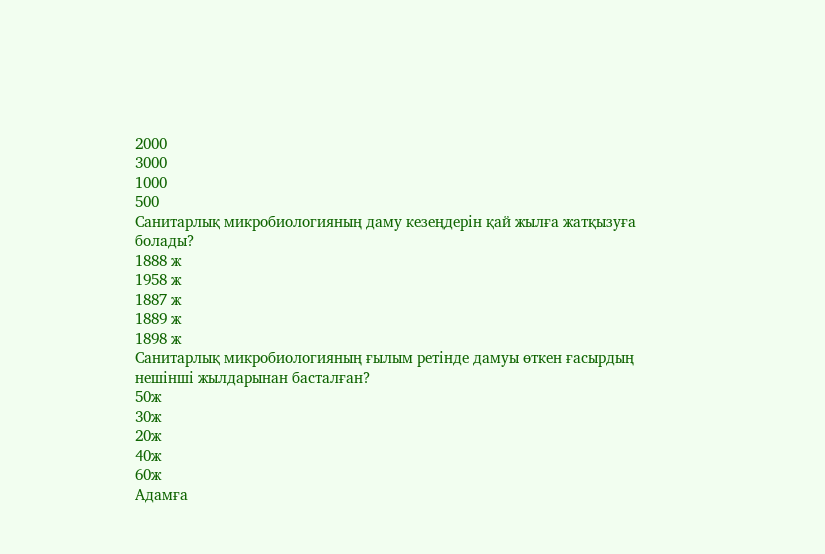2000
3000
1000
500
Санитарлық микробиологияның даму кезеңдерін қай жылға жатқызуға болады?
1888 ж
1958 ж
1887 ж
1889 ж
1898 ж
Санитарлық микробиологияның ғылым ретінде дамуы өткен ғасырдың нешінші жылдарынан басталған?
50ж
30ж
20ж
40ж
60ж
Адамға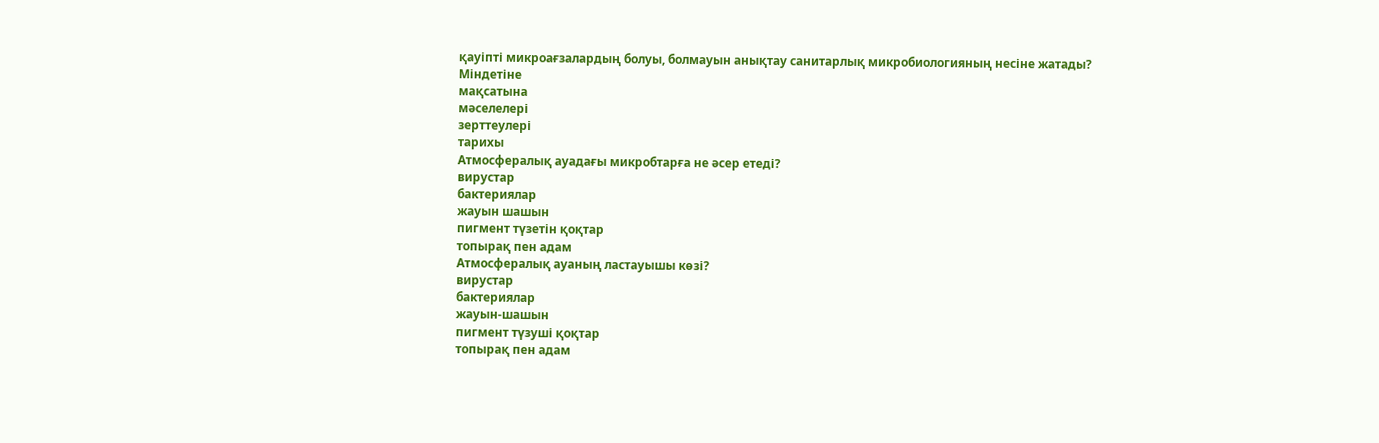қауіпті микроағзалардың болуы, болмауын анықтау санитарлық микробиологияның несіне жатады?
Міндетіне
мақсатына
мәселелері
зерттеулері
тарихы
Атмосфералық ауадағы микробтарға не әсер етеді?
вирустар
бактериялар
жауын шашын
пигмент түзетін қоқтар
топырақ пен адам
Атмосфералық ауаның ластауышы көзі?
вирустар
бактериялар
жауын-шашын
пигмент түзуші қоқтар
топырақ пен адам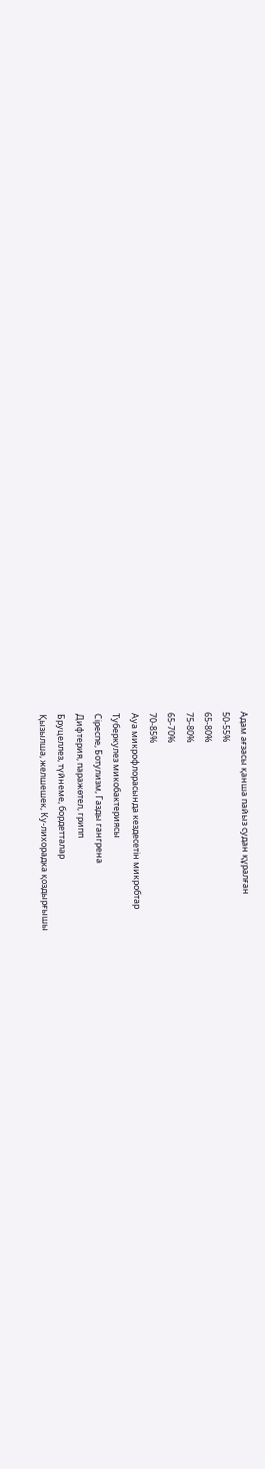Адам ағзасы қанша пайыз судан құралған
50-55%
65-80%
75-80%
65-70%
70-85%
Ауа микрофлорасында кездесетін микробтар
Туберкулез микобактериясы
Сіреспе, Ботулизм, Газды гангрена
Дифтерия, паражөтел, грипп
Бруцеллез, түйнеме, бордетталар
Қызылша, желшешек, Ку-лихорадка қоздырғышы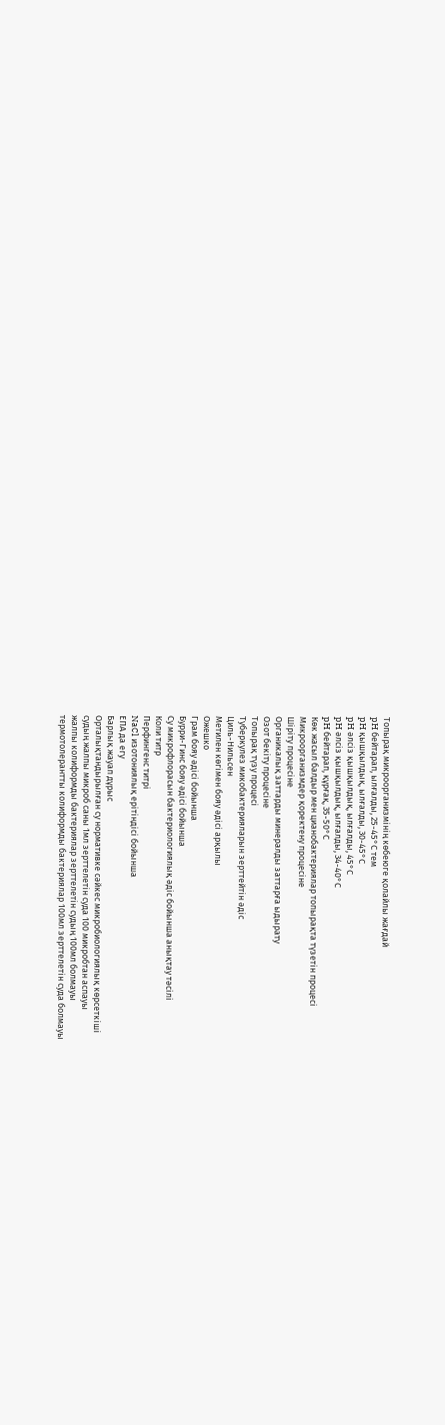Топырақ микроорганизмінің көбеюге қолайлы жағдай
pH бейтарап, ылғалды, 25-45°С тем
pH қышқылдық, ылғалды, 30-45°С
pH әлсіз қышқылдық, ылғалды, 45°С
pH әлсіз қышқылдық, ылғалды, 34-40°С
pH бейтарап, құрғақ, 35-50°С
Көк жасыл балдыр мен цианобактериялар топырақта түзетін процесі
Микроорганизмдер қоректену процесіне
Шіріту процесіне
Органикалық заттарды минералды заттарға ыдырату
Озот бекіту процесіне
Топырақ түзу процесі
Туберкулез микобактерияларын зерттейтін әдіс
Циль-Нильсен
Метилен көгiмен бояу әдісі арқылы
Ожешко
Грам бояу әдісі бойынша
Бурри-Гинс бояу әдісі бойынша
Су микрофлорасын бактериологиялық әдіс бойынша анықтау тәсілі
Коли титр
Перфингенс титрі
NaCl изотониялық ерітіндісі бойынша
ЕПА да егу
Барлық жауап дұрыс
Орталықтандырылған су нормативке сәйкес микробиологиялық көрсеткіші
судың жалпы микроб саны 1мл зерттелетін суда 100 микробтан аспауы
жалпы колиформды бактериялар зерттелетін судың 100мл болмауы
термотолерантты колиформды бактериялар 100мл зерттелетін суда болмауы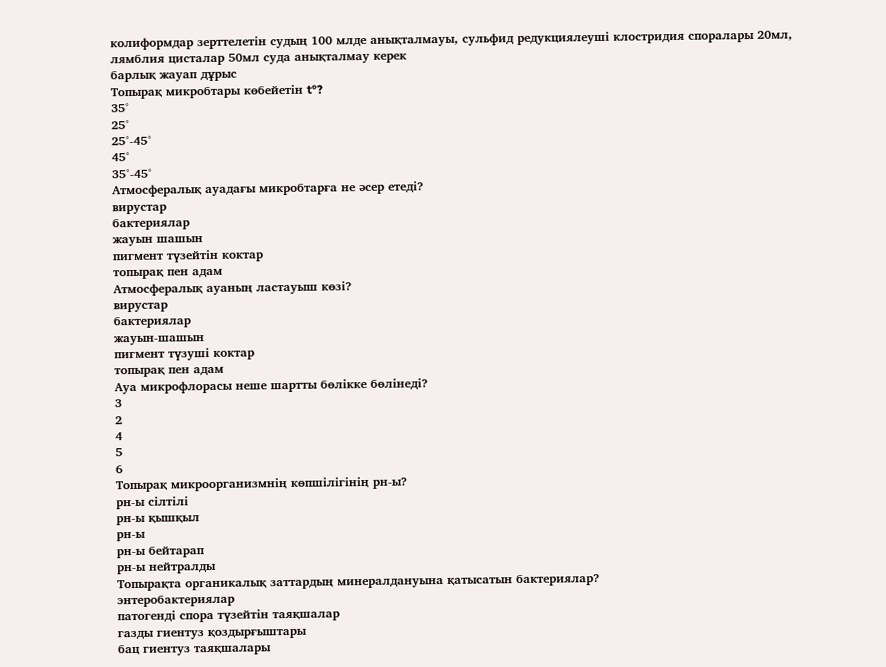колиформдар зерттелетін судың 100 млде анықталмауы, сульфид редукциялеуші клостридия споралары 20мл, лямблия цисталар 50мл суда анықталмау керек
барлық жауап дұрыс
Топырақ микробтары көбейетін t°?
35°
25°
25°-45°
45°
35°-45°
Атмосфералық ауадағы микробтарға не әсер етеді?
вирустар
бактериялар
жауын шашын
пигмент түзейтін коктар
топырақ пен адам
Атмосфералық ауаның ластауыш көзі?
вирустар
бактериялар
жауын-шашын
пигмент түзуші коктар
топырақ пен адам
Ауа микрофлорасы неше шартты бөлікке бөлінеді?
3
2
4
5
6
Топырақ микроорганизмнің көпшілігінің рн-ы?
рн-ы сілтілі
рн-ы қышқыл
рн-ы
рн-ы бейтарап
рн-ы нейтралды
Топырақта органикалық заттардың минералдануына қатысатын бактериялар?
энтеробактериялар
патогенді спора түзейтін таяқшалар
газды гиентуз қоздырғыштары
бац гиентуз таяқшалары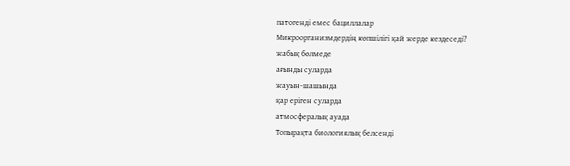патогенді емес бациллалар
Микроорганизмдердің көпшілігі қай жерде кездеседі?
жабық бөлмеде
ағынды суларда
жауын-шашында
қар еріген суларда
атмосфералық ауада
Топырақта биологиялық белсенді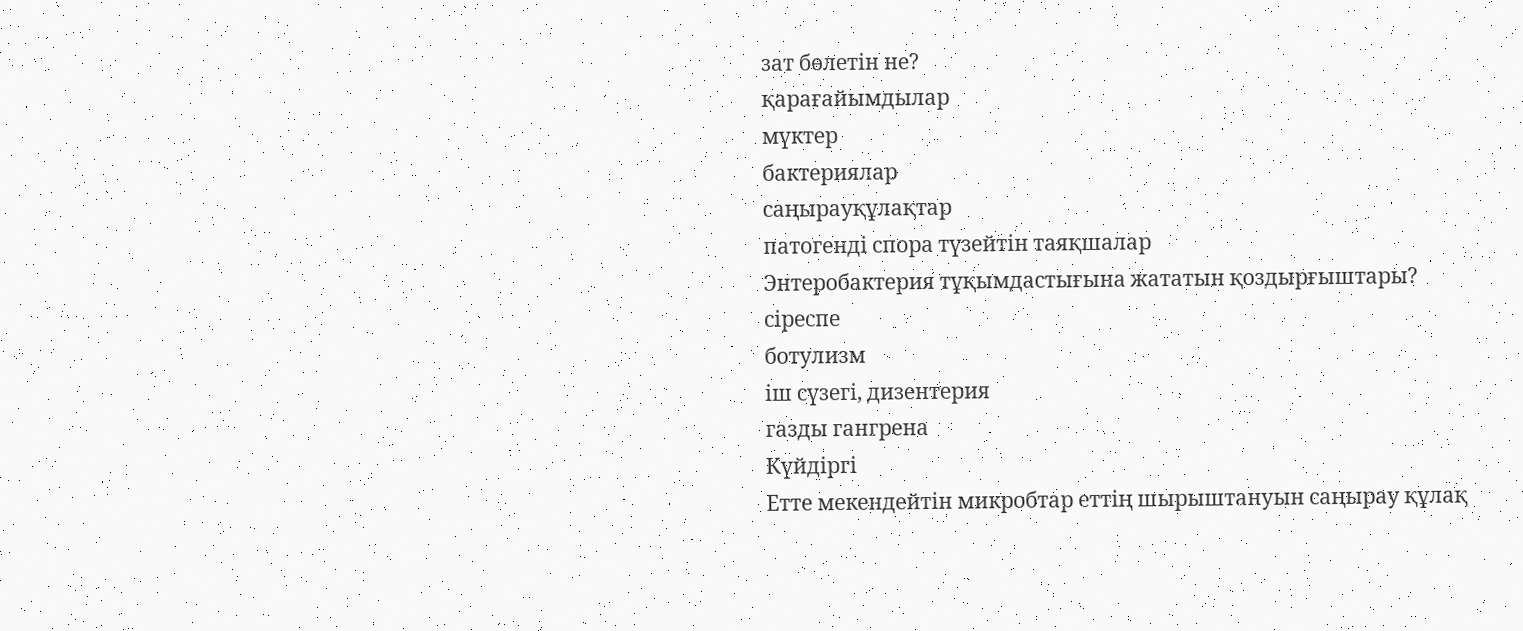зат бөлетін не?
қарағайымдылар
мүктер
бактериялар
саңырауқұлақтар
патогенді спора түзейтін таяқшалар
Энтеробактерия тұқымдастығына жататын қоздырғыштары?
сіреспе
ботулизм
іш сүзегі, дизентерия
газды гангрена
Күйдіргі
Етте мекендейтін микробтар еттің шырыштануын саңырау құлақ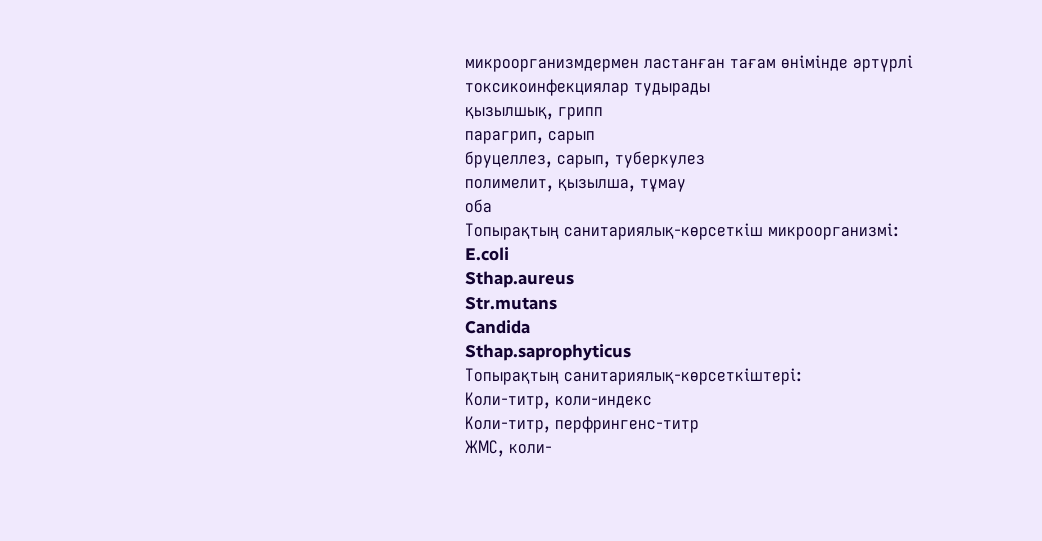микроорганизмдермен ластанған тағам өнімінде әртүрлі токсикоинфекциялар тудырады
қызылшық, грипп
парагрип, сарып
бруцеллез, сарып, туберкулез
полимелит, қызылша, тұмау
оба
Топырақтың санитариялық-көрсеткіш микроорганизмі:
E.coli
Sthap.aureus
Str.mutans
Candida
Sthap.saprophyticus
Топырақтың санитариялық-көрсеткіштері:
Коли-титр, коли-индекс
Коли-титр, перфрингенс-титр
ЖМС, коли-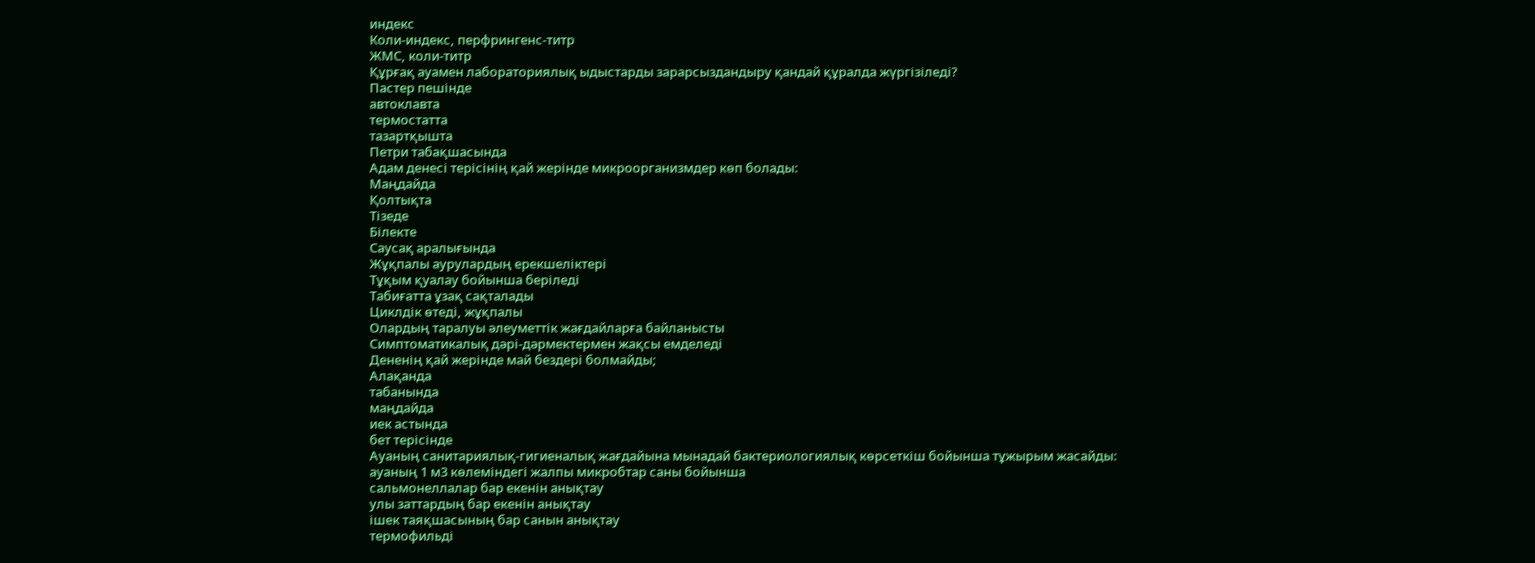индекс
Коли-индекс, перфрингенс-титр
ЖМС, коли-титр
Құрғақ ауамен лабораториялық ыдыстарды зарарсыздандыру қандай құралда жүргізіледі?
Пастер пешінде
автоклавта
термостатта
тазартқышта
Петри табақшасында
Адам денесі терісінің қай жерінде микроорганизмдер көп болады:
Маңдайда
Қолтықта
Тізеде
Білекте
Саусақ аралығында
Жұқпалы аурулардың ерекшеліктері
Тұқым қуалау бойынша беріледі
Табиғатта ұзақ сақталады
Циклдік өтеді, жұқпалы
Олардың таралуы әлеуметтік жағдайларға байланысты
Симптоматикалық дәрі-дәрмектермен жақсы емделеді
Дененің қай жерінде май бездері болмайды;
Алақанда
табанында
маңдайда
иек астында
бет терісінде
Ауаның санитариялық-гигиеналық жағдайына мынадай бактериологиялық көрсеткіш бойынша тұжырым жасайды:
ауаның 1 м3 көлеміндегі жалпы микробтар саны бойынша
сальмонеллалар бар екенін анықтау
улы заттардың бар екенін анықтау
ішек таяқшасының бар санын анықтау
термофильді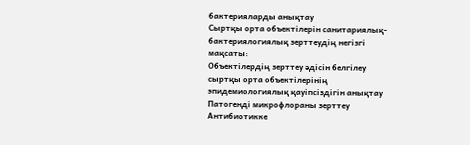бактерияларды анықтау
Сыртқы орта объектілерін санитариялық-бактериялогиялық зерттеудің негізгі мақсаты:
Объектілердің зерттеу әдісін белгілеу
сыртқы орта объектілерінің эпидемиологиялық қауіпсіздігін анықтау
Патогенді микрофлораны зерттеу
Антибиотикке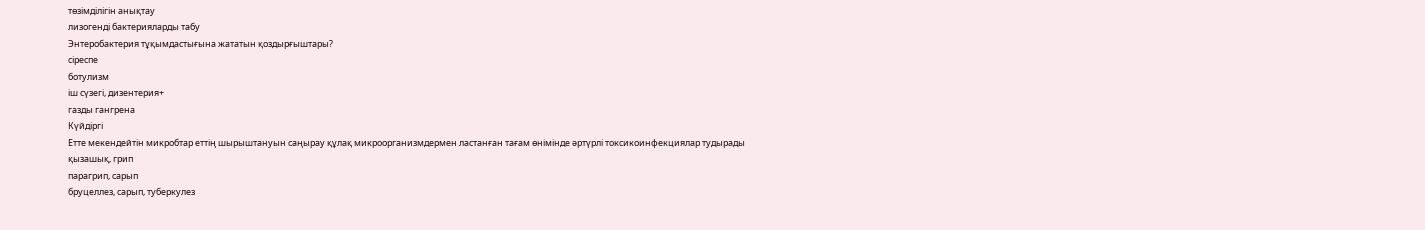төзімділігін анықтау
лизогенді бактерияларды табу
Энтеробактерия тұқымдастығына жататын қоздырғыштары?
сіреспе
ботулизм
іш сүзегі, дизентерия+
газды гангрена
Күйдіргі
Етте мекендейтін микробтар еттің шырыштануын саңырау құлақ микроорганизмдермен ластанған тағам өнімінде әртүрлі токсикоинфекциялар тудырады
қызашық, грип
парагрип, сарып
бруцеллез, сарып, туберкулез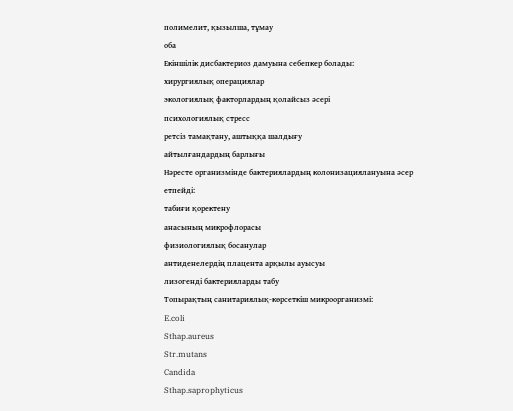полимелит, қызылша, тұмау
оба
Екіншілік дисбактериоз дамуына себепкер болады:
хирургиялық операциялар
экологиялық факторлардың қолайсыз әсері
психологиялық стресс
ретсіз тамақтану, аштыққа шалдығу
айтылғандардың барлығы
Нәресте организмінде бактериялардың колонизациялануына әсер етпейді:
табиғи қоректену
анасының микрофлорасы
физиологиялық босанулар
антиденелердің плацента арқылы ауысуы
лизогенді бактерияларды табу
Топырақтың санитариялық-көрсеткіш микроорганизмі:
E.coli
Sthap.aureus
Str.mutans
Candida
Sthap.saprophyticus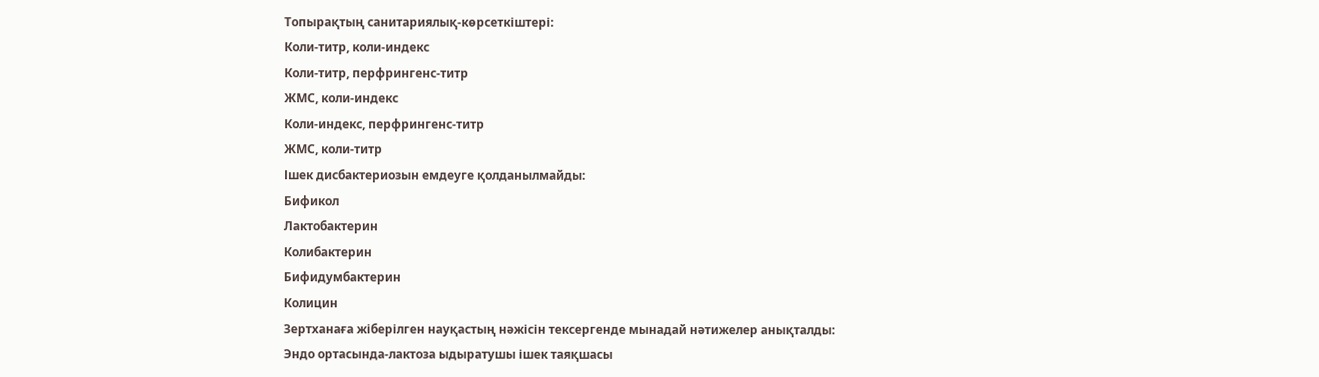Топырақтың санитариялық-көрсеткіштері:
Коли-титр, коли-индекс
Коли-титр, перфрингенс-титр
ЖМС, коли-индекс
Коли-индекс, перфрингенс-титр
ЖМС, коли-титр
Ішек дисбактериозын емдеуге қолданылмайды:
Бификол
Лактобактерин
Колибактерин
Бифидумбактерин
Колицин
Зертханаға жіберілген науқастың нәжісін тексергенде мынадай нәтижелер анықталды:
Эндо ортасында-лактоза ыдыратушы ішек таяқшасы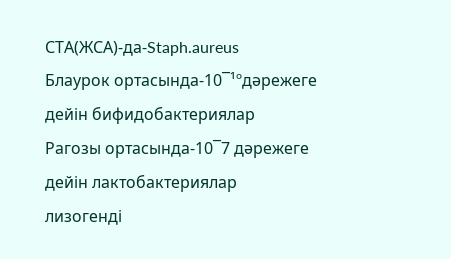СТА(ЖСА)-да-Staph.aureus
Блаурок ортасында-10‾¹ºдәрежеге дейін бифидобактериялар
Рагозы ортасында-10‾7 дәрежеге дейін лактобактериялар
лизогенді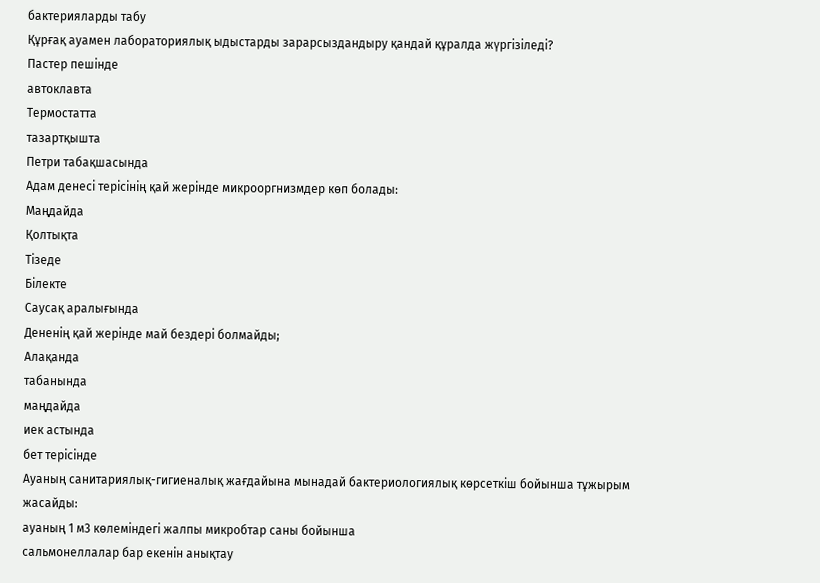бактерияларды табу
Құрғақ ауамен лабораториялық ыдыстарды зарарсыздандыру қандай құралда жүргізіледі?
Пастер пешінде
автоклавта
Термостатта
тазартқышта
Петри табақшасында
Адам денесі терісінің қай жерінде микрооргнизмдер көп болады:
Маңдайда
Қолтықта
Тізеде
Білекте
Саусақ аралығында
Дененің қай жерінде май бездері болмайды;
Алақанда
табанында
маңдайда
иек астында
бет терісінде
Ауаның санитариялық-гигиеналық жағдайына мынадай бактериологиялық көрсеткіш бойынша тұжырым жасайды:
ауаның 1 м3 көлеміндегі жалпы микробтар саны бойынша
сальмонеллалар бар екенін анықтау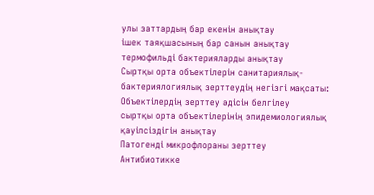улы заттардың бар екенін анықтау
ішек таяқшасының бар санын анықтау
термофильді бактерияларды анықтау
Сыртқы орта объектілерін санитариялық-бактериялогиялық зерттеудің негізгі мақсаты:
Объектілердің зерттеу әдісін белгілеу
сыртқы орта объектілерінің эпидемиологиялық қауіпсіздігін анықтау
Патогенді микрофлораны зерттеу
Антибиотикке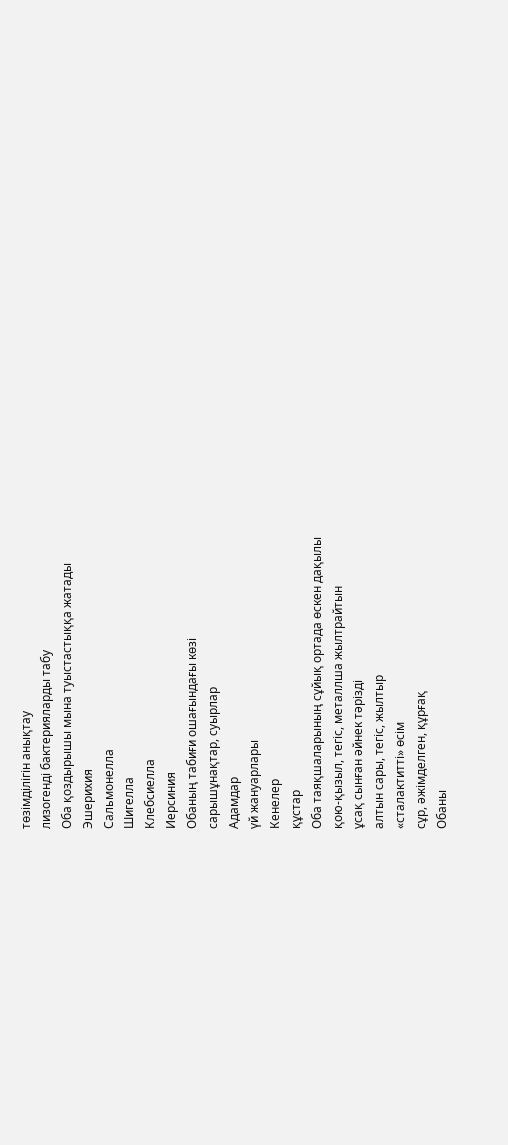төзімділігін анықтау
лизогенді бактерияларды табу
Оба қоздырышы мына туыстастыққа жатады
Эшерихия
Сальмонелла
Шигелла
Клебсиелла
Иерсиния
Обаның табиғи ошағындағы көзі
сарышұнақтар, суырлар
Адамдар
үй жануарлары
Кенелер
құстар
Оба таяқшаларының сұйық ортада өскен дақылы
қою-қызыл, тегіс, металлша жылтрайтын
ұсақ сынған әйнек тәрізді
алтын сары, тегіс, жылтыр
«сталактитті» өсім
сұр, әжімделген, құрғақ
Обаны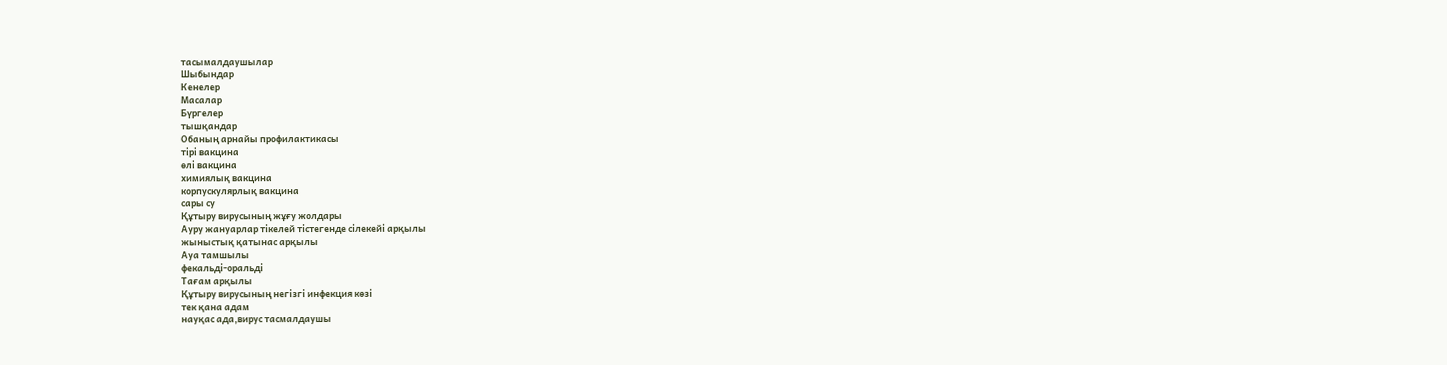тасымалдаушылар
Шыбындар
Кенелер
Масалар
Бүргелер
тышқандар
Обаның арнайы профилактикасы
тірі вакцина
өлі вакцина
химиялық вакцина
корпускулярлық вакцина
сары су
Құтыру вирусының жұғу жолдары
Ауру жануарлар тікелей тістегенде сілекейі арқылы
жыныстық қатынас арқылы
Ауа тамшылы
фекальді-оральді
Тағам арқылы
Құтыру вирусының негізгі инфекция көзі
тек қана адам
науқас ада,вирус тасмалдаушы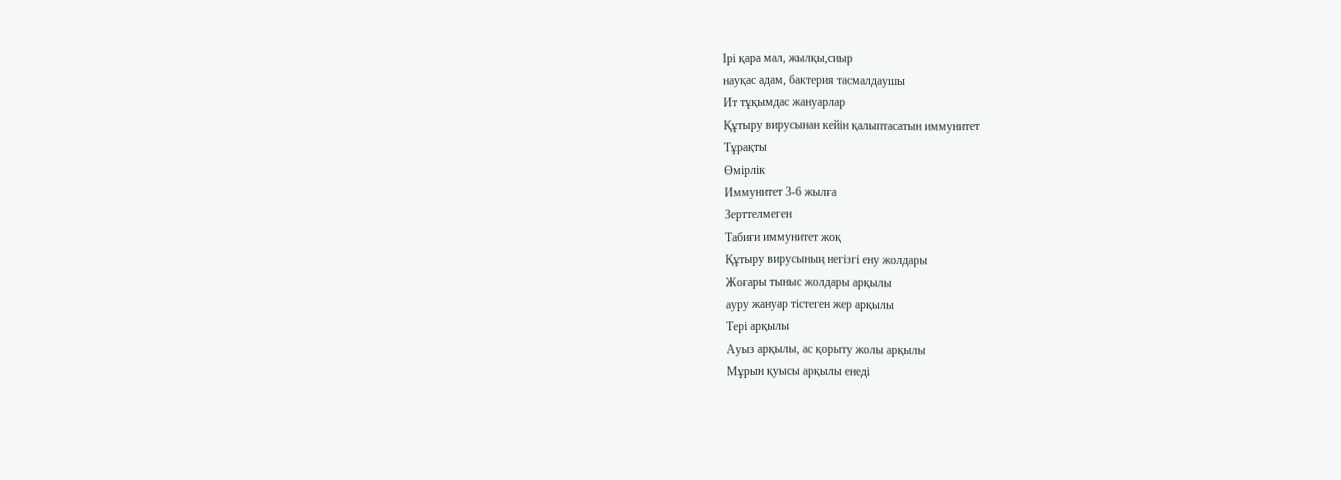Ірі қара мал, жылқы,сиыр
науқас адам, бактерия тасмалдаушы
Ит тұқымдас жануарлар
Құтыру вирусынан кейін қалыптасатын иммунитет
Тұрақты
Өмірлік
Иммунитет 3-6 жылға
Зерттелмеген
Табиғи иммунитет жоқ
Құтыру вирусының негізгі ену жолдары
Жоғары тыныс жолдары арқылы
ауру жануар тістеген жер арқылы
Тері арқылы
Ауыз арқылы, ас қорыту жолы арқылы
Мұрын қуысы арқылы енеді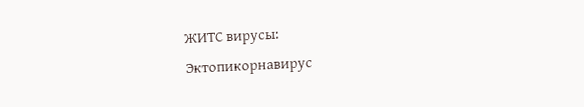ЖИТС вирусы:
Эктопикорнавирус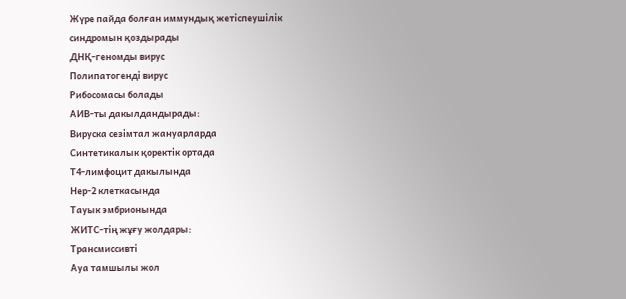Жүре пайда болған иммундық жетіспеушілік синдромын қоздырады
ДНҚ-геномды вирус
Полипатогенді вирус
Рибосомасы болады
АИВ-ты дакылдандырады:
Вируска сезімтал жануарларда
Синтетикалык қоректік ортада
Т4-лимфоцит дакылында
Нер-2 клеткасында
Тауык эмбрионында
ЖИТС-тің жұғу жолдары:
Трансмиссивті
Ауа тамшылы жол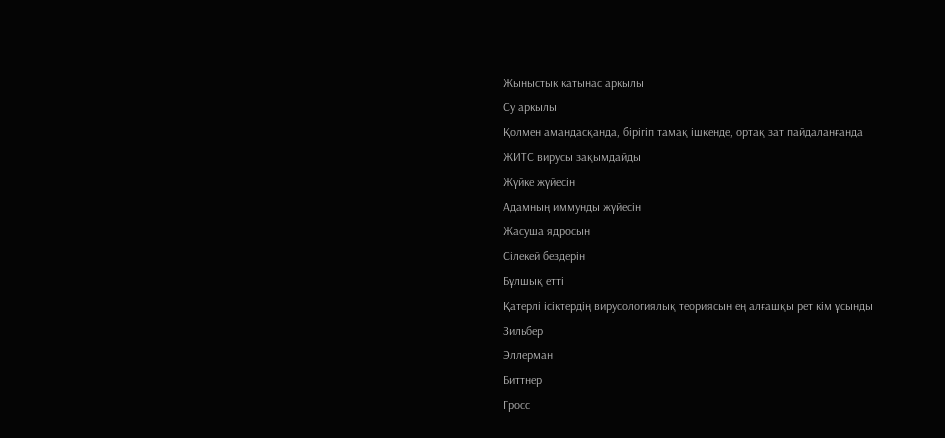Жыныстык катынас аркылы
Су аркылы
Қолмен амандасқанда, бірігіп тамақ ішкенде, ортақ зат пайдаланғанда
ЖИТС вирусы зақымдайды
Жүйке жүйесін
Адамның иммунды жүйесін
Жасуша ядросын
Сілекей бездерін
Бұлшық етті
Қатерлі ісіктердің вирусологиялық теориясын ең алғашқы рет кім ұсынды
Зильбер
Эллерман
Биттнер
Гросс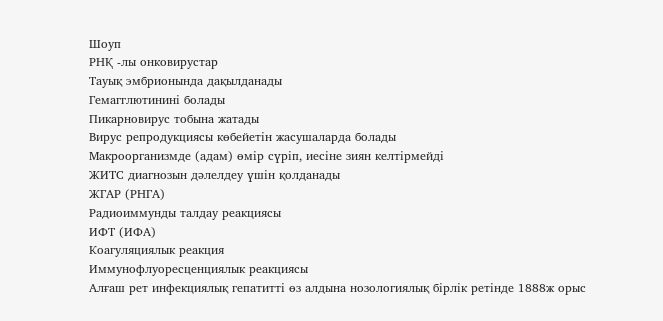Шоуп
РНҚ -лы онковирустар
Тауық эмбрионында дақылданады
Гемагглютинині болады
Пикарновирус тобына жатады
Вирус репродукциясы көбейетін жасушаларда болады
Макроорганизмде (адам) өмір сүріп, иесіне зиян келтірмейді
ЖИТС диагнозын дәлелдеу үшін қолданады
ЖГАР (РНГА)
Радиоиммунды талдау реакциясы
ИФТ (ИФА)
Коагуляциялык реакция
Иммунофлуоресценциялык реакциясы
Алғаш рет инфекциялық гепатитті өз алдына нозологиялық бірлік ретінде 1888ж орыс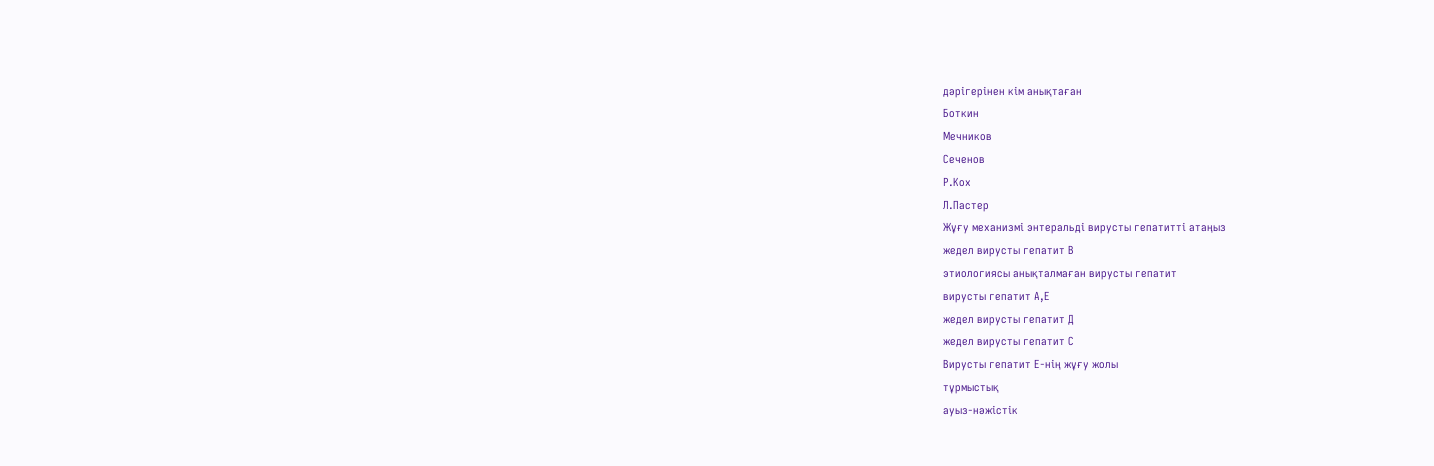дәрігерінен кім анықтаған
Боткин
Мечников
Сеченов
Р.Кох
Л.Пастер
Жұғу механизмі энтеральді вирусты гепатитті атаңыз
жедел вирусты гепатит В
этиологиясы анықталмаған вирусты гепатит
вирусты гепатит А,Е
жедел вирусты гепатит Д
жедел вирусты гепатит С
Вирусты гепатит Е-нің жұғу жолы
тұрмыстық
ауыз-нәжістік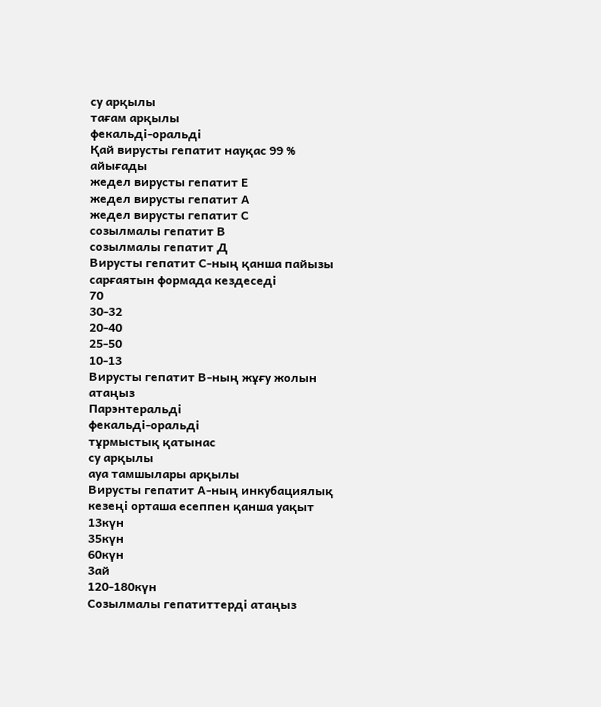су арқылы
тағам арқылы
фекальді-оральді
Қай вирусты гепатит науқас 99 % айығады
жедел вирусты гепатит Е
жедел вирусты гепатит А
жедел вирусты гепатит С
созылмалы гепатит В
созылмалы гепатит Д
Вирусты гепатит С-ның қанша пайызы сарғаятын формада кездеседі
70
30-32
20-40
25-50
10-13
Вирусты гепатит В-ның жұғу жолын атаңыз
Парэнтеральді
фекальді-оральді
тұрмыстық қатынас
су арқылы
ауа тамшылары арқылы
Вирусты гепатит А-ның инкубациялық кезеңі орташа есеппен қанша уақыт
13күн
35күн
60күн
3ай
120-180күн
Созылмалы гепатиттерді атаңыз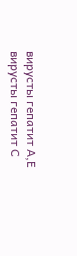вирусты гепатит А,Е
вирусты гепатит С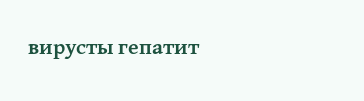вирусты гепатит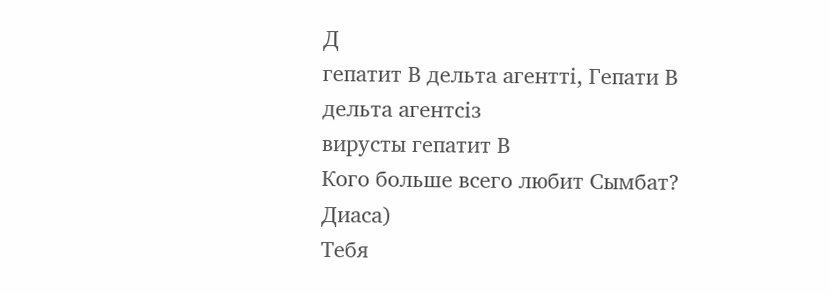Д
гепатит В дельта агентті, Гепати В дельта агентсіз
вирусты гепатит В
Кого больше всего любит Сымбат?
Диаса)
Тебя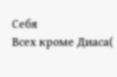Себя
Всех кроме Диаса(